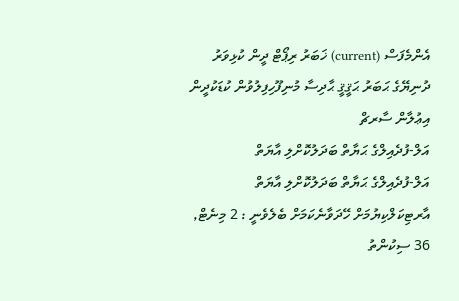އެންމެފަސް (current) ޚަބަރު ރިޕޯޓް ދީން ކުޅިވަރު ދުނިޔޭގެ ޙަބަރު ޙަޤީޤީ ޙާދިސާ މުނިފޫހިފިލުވުން ކުޑަކުދީން އިޢުލާން ސާރޗް
އަލް-ފުދެއިލްގެ ޙަޔާތް ބަދަލުކޮށްލި އާޔަތް
އަލް-ފުދެއިލްގެ ޙަޔާތް ބަދަލުކޮށްލި އާޔަތް
އާރޓިކަލްކިޔުމަށް ހޭދަވާނެކަމަށް ބެލެވެނީ : 2 މިނެޓް, 36 ސިކުންތު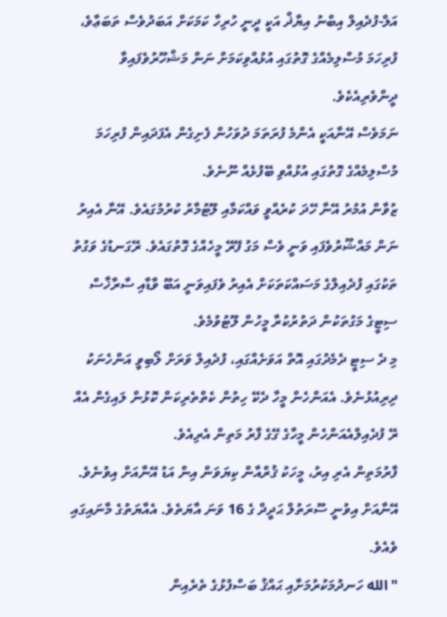އަލް-ފުދެއިލް އިބްނު އިޔާޛް އަކީ ދީނީ ހުރިހާ ކަމަކަށް އަބަދުވެސް ތަބަޢާވެ، ފުރިހަމަ މުސްލިމެއްގެ ގޮތުގައި އުޅުއްވިކަމަށް ނަން މަޝްހޫރުވެފައިވާ ދީންވެރިއެކެވެ.
ނަމަވެސް އޭނާއަކީ އެންމެ ފުރަތަމަ ދުވަހުން ފެށިގެން އެފަދައިން ފުރިހަމަ މުސްލިމެއްގެ ގޮތުގައި އުޅުއްވި ބޭފުޅެއް ނޫނެވެ.
ޒުވާން އުމުރު އޭނާ ހޭދަ ކުރެއްވީ ވައްކަމާއި ލޫޓުމާރު ކުރުމުގައެވެ. އޭނާ އެއިރު ނަން މައްޝޫރުވެފައި ވަނީ ވެސް މަގު ފޭރޭ މީހެއްގެ ގޮތުގައެވެ. ރޭގަނޑުގެ ވަގުތު ތަކުގައި ފުދެއިލްގެ މަސައްކަތަކަށް އެއިރު ވެފައިވަނީ އަބޫ ވާޑާއި ސާރާޚާސް ސިޓީގެ މަގުތަކުން ދަތުރުކުރާ މީހުން ލޫޓުވުމެވެ.
މި ދެ ސިޓީ ދެމެދުގައި އޮތް އަވަށެއްގައި، ފުދެއިލް ވަރަށް ލޯބިވީ އަންހެނަކު ދިރިއުޅުނެވެ. އެއަންހެން މީހާ ދެކޭ ހިތުން ކެތްތެރިކަން ކޮޅުން ލައިގެން އެއް ރޭ ފުދެއިލްއެއަންހެން މީހާގެ ގޭގެ ފާރު މަތިން އެރިއެވެ.
ފާރުމަތިން އެރި އިރު، މީހަކު ޤުރްއާން ކިޔަވަން އިން އަޑު އޭނާއަށް އިވުނެވެ. އޭނާއަށް އިވުނީ ސޫރަތުލް ޙަދީދް ގެ 16 ވަނަ އާޔަތެވެ. އެއާޔަތުގެ މާނައިގައި ވެއެވެ.
" الله ހަނދުމަކުރުމަށާއި ޙައްޤު ބަސްފުޅުގެ ތެރެއިން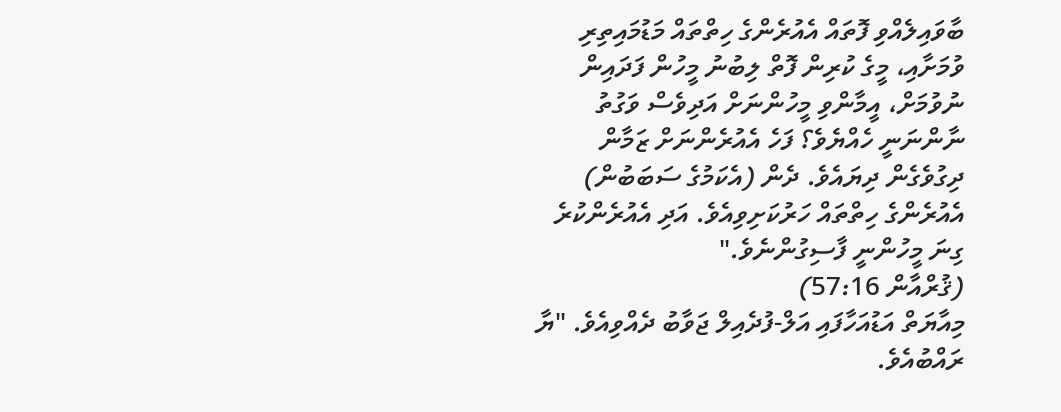ބާވައިލެއްވި ފޮތައް އެއުރެންގެ ހިތްތައް މަޑުމައިތިރި ވުމަށާއި، މީގެ ކުރިން ފޮތް ލިބުނު މީހުން ފަދައިން ނުވުމަށް، އީމާންވި މީހުންނަށް އަދިވެސް ވަގުތު ނާންނަނީ ހެއްޔެވެ؟ ފަހެ އެއުރެންނަށް ޒަމާން ދިގުވެގެން ދިޔައެވެ. ދެން (އެކަމުގެ ސަބަބުން) އެއުރެންގެ ހިތްތައް ހަރުކަށިވިއެވެ. އަދި އެއުރެންކުރެ ގިނަ މީހުންނީ ފާސިގުންނެވެ."
(ޤުރްއާން 57:16)
މިއާޔަތް އަޑުއަހާފައި އަލް-ފުދެއިލް ޖަވާބު ދެއްވިއެވެ. "ޔާ ރައްބުއެވެ.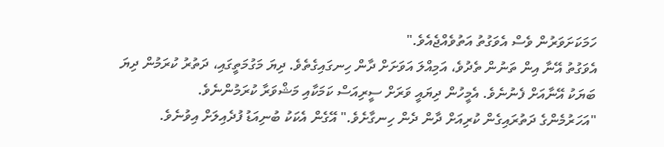ހަމަކަށަވަރުން ވެސް އެވަގުތު އަތުވެއްޖެއެވެ."
އެވަގުތު އޭނާ އިން ތަނުން ތެދުވެ، އަމިއްލަ އަވަށަށް ދާން ހިނގައިގެތެވެ. ދިޔަ މަގުމަތީގައި، ދަތުރު ކުރަމުން ދިޔަ ބަޔަކު އޭނާއަށް ފެނުނެވެ. އެމީހުން ދިޔައީ ވަރަށް ސީރިއަސް ކަމަކާއި މަޝްވަރާ ކުރަމުންނެވެ.
"އަހަރުމެންގެ ދަތުރައިގެން ކުރިއަށް ދާން ދެން ހިނގާށެވެ." އޭގެން އެކަކު ބުނިއަޑު ފުދެއިލަށް އިވުނެވެ.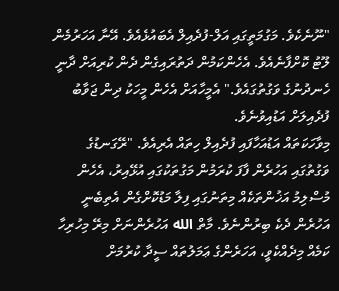"ނޫނެކެވެ. މަގުމަތީގައި އަލް-ފުދެއިލް އެބައުޅެއެވެ. އޭނާ އަހަރުމެން ލޫޓު ކޮށްފާނެއެވެ. އެހެންކަމުން ދަތުރައިގެން ދެން ކުރިއަށް ދާނީ ހެނދުނުގެ ވަގުތުގައެވެ." އެމީހާއަށް އެހެން މީހަކު ދިން ޖަވާބު ފުދެއިލަށް އަޑުއިވުނެވެ.
މިވާހަކަތައް އަޑުއަހާފައި ފުދެއިލް ހިތައް އެރިއެވެ. "ރޭގަނޑުގެ ވަގުތުގައި އަހުރެން ފާފަ ކުރަމުން މަގުތަކުގައި އުޅޭއިރު، އެހެން މުސްލިމު އަޚުންތަކެއް މިތަނުގައި ފިލާ މަޑުކޮށްގެން އެތިބެނީ އަހުރެން ދެކެ ބިރުންނެވެ. މާތް الله އަހުރެންނަށް މިރޭ މިހުރިހާ ކަމެއް މިދެއްކެވީ، އަހަރެންގެ ޢަމަލުތައް ސީދާ ކުރުމަށް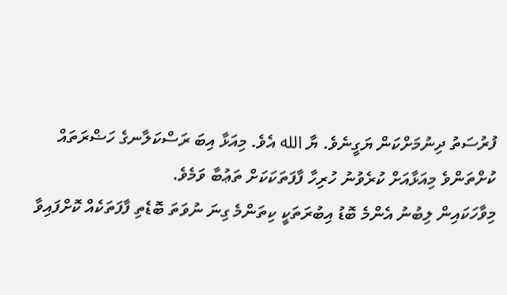ފުރުސަތު ދިނުމަށްކަން ޔަގީނެވެ. ޔާ الله އެވެ. މިއަޅާ އިބަ ރަސްކަލާނގެ ހަޟްރަތައް ކުށްތަންވެ މިއަޅާއަށް ކުރެވުނު ހުރިހާ ފާފަތަކަކަށް ތަޢުބާ ވަމެވެ.
މިވާހަކައިން ލިބުނު އެންމެ ބޮޑު އިބުރަތަކީ ކިތަންމެ ގިނަ ނުވަތަ ބޮޑެތި ފާފަތަކެއް ކޮށްފައިވާ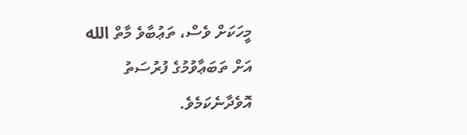މީހަކަށް ވެސް، ތަޢުބާވެ މާތް الله އަށް ތަބަޢާވުމުގެ ފުރުސަތު އޮވެދާނެކަމެވެ.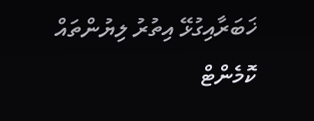ޚަބަރާއިގުޅޭ އިތުރު ލިޔުންތައް
ކޮމެންޓް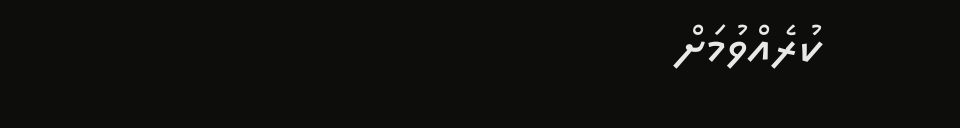ކުރެއްވުމަށް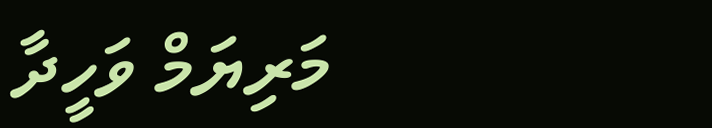މަރިޔަމް ވަހީދާ